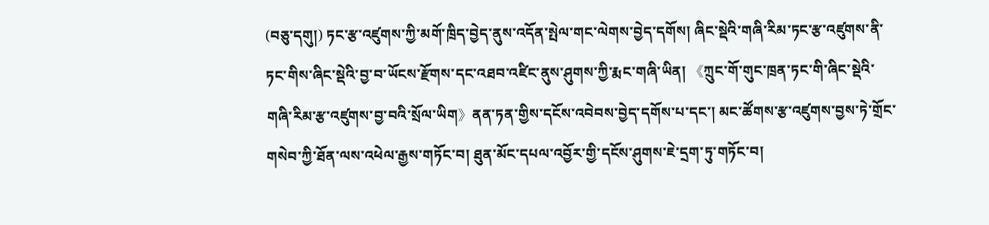(བཅུ་དགུ།) ཏང་རྩ་འཛུགས་ཀྱི་མགོ་ཁྲིད་བྱེད་ནུས་འདོན་སྤེལ་གང་ལེགས་བྱེད་དགོས། ཞིང་སྡེའི་གཞི་རིམ་ཏང་རྩ་འཛུགས་ནི་ཏང་གིས་ཞིང་སྡེའི་བྱ་བ་ཡོངས་རྫོགས་དང་འཐབ་འཛིང་ནུས་ཤུགས་ཀྱི་རྨང་གཞི་ཡིན། 《ཀྲུང་གོ་གུང་ཁྲན་ཏང་གི་ཞིང་སྡེའི་གཞི་རིམ་རྩ་འཛུགས་བྱ་བའི་སྲོལ་ཡིག》ནན་ཏན་གྱིས་དངོས་འབེབས་བྱེད་དགོས་པ་དང་། མང་ཚོགས་རྩ་འཛུགས་བྱས་ཏེ་གྲོང་གསེབ་ཀྱི་ཐོན་ལས་འཕེལ་རྒྱས་གཏོང་བ། ཐུན་མོང་དཔལ་འབྱོར་གྱི་དངོས་ཤུགས་ཇེ་དྲག་ཏུ་གཏོང་བ།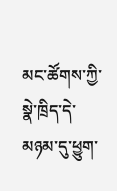མང་ཚོགས་ཀྱི་སྣེ་ཁྲིད་དེ་མཉམ་དུ་ཕྱུག་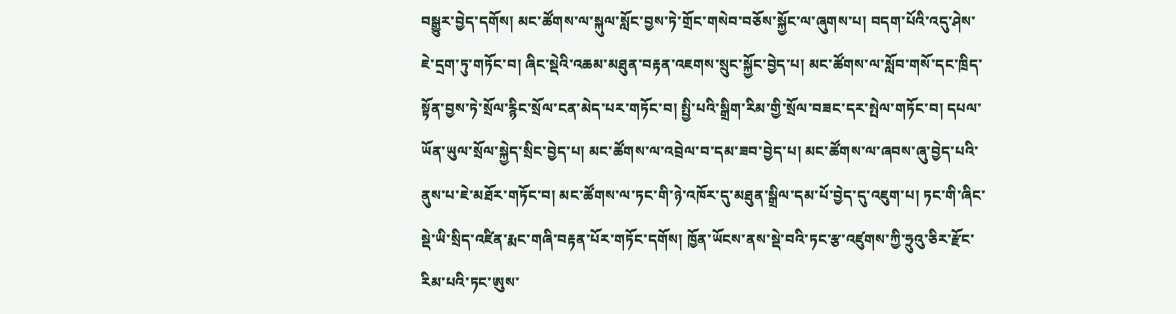བསྒྱུར་བྱེད་དགོས། མང་ཚོགས་ལ་སྐུལ་སློང་བྱས་ཏེ་གྲོང་གསེབ་བཅོས་སྐྱོང་ལ་ཞུགས་པ། བདག་པོའི་འདུ་ཤེས་ཇེ་དྲག་ཏུ་གཏོང་བ། ཞིང་སྡེའི་འཆམ་མཐུན་བརྟན་འཇགས་སྲུང་སྐྱོང་བྱེད་པ། མང་ཚོགས་ལ་སློབ་གསོ་དང་ཁྲིད་སྟོན་བྱས་ཏེ་སྲོལ་རྙིང་སྲོལ་ངན་མེད་པར་གཏོང་བ། སྤྱི་པའི་སྒྲིག་རིམ་གྱི་སྲོལ་བཟང་དར་སྤེལ་གཏོང་བ། དཔལ་ཡོན་ཡུལ་སྲོལ་སྐྱེད་སྲིང་བྱེད་པ། མང་ཚོགས་ལ་འབྲེལ་བ་དམ་ཟབ་བྱེད་པ། མང་ཚོགས་ལ་ཞབས་ཞུ་བྱེད་པའི་ནུས་པ་ཇེ་མཐོར་གཏོང་བ། མང་ཚོགས་ལ་ཏང་གི་ཉེ་འཁོར་དུ་མཐུན་སྒྲིལ་དམ་པོ་བྱེད་དུ་འཇུག་པ། ཏང་གི་ཞིང་སྡེ་ཡི་སྲིད་འཛིན་རྨང་གཞི་བརྟན་པོར་གཏོང་དགོས། ཁྱོན་ཡོངས་ནས་སྡེ་བའི་ཏང་རྩ་འཛུགས་ཀྱི་ཧྲུའུ་ཅིར་རྫོང་རིམ་པའི་ཏང་ཨུས་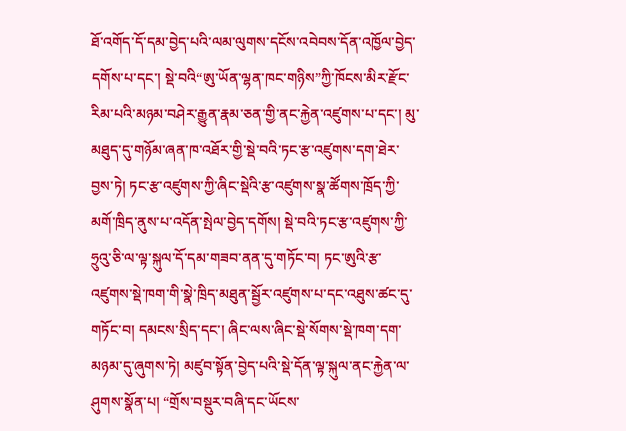ཐོ་འགོད་དོ་དམ་བྱེད་པའི་ལམ་ལུགས་དངོས་འབེབས་དོན་འཁྱོལ་བྱེད་དགོས་པ་དང་། སྡེ་བའི“ཨུ་ཡོན་ལྷན་ཁང་གཉིས”ཀྱི་ཁོངས་མིར་རྫོང་རིམ་པའི་མཉམ་བཤེར་རྒྱུན་རྣམ་ཅན་གྱི་ནང་རྐྱེན་འཛུགས་པ་དང་། མུ་མཐུད་དུ་གཉོམ་ཞན་ཁ་འཐོར་གྱི་སྡེ་བའི་ཏང་རྩ་འཛུགས་དག་ཐེར་བྱས་ཏེ། ཏང་རྩ་འཛུགས་ཀྱི་ཞིང་སྡེའི་རྩ་འཛུགས་སྣ་ཚོགས་ཁྲོད་ཀྱི་མགོ་ཁྲིད་ནུས་པ་འདོན་སྤེལ་བྱེད་དགོས། སྡེ་བའི་ཏང་རྩ་འཛུགས་ཀྱི་ཧྲུའུ་ཅི་ལ་ལྟ་སྐུལ་དོ་དམ་གཟབ་ནན་དུ་གཏོང་བ། ཏང་ཨུའི་རྩ་འཛུགས་སྡེ་ཁག་གི་སྣེ་ཁྲིད་མཐུན་སྦྱོར་འཛུགས་པ་དང་འཐུས་ཚང་དུ་གཏོང་བ། དམངས་སྲིད་དང་། ཞིང་ལས་ཞིང་སྡེ་སོགས་སྡེ་ཁག་དག་མཉམ་དུ་ཞུགས་ཏེ། མཛུབ་སྟོན་བྱེད་པའི་སྡེ་དོན་ལྟ་སྐུལ་ནང་རྐྱེན་ལ་ཤུགས་སྣོན་པ། “གྲོས་བསྡུར་བཞི་དང་ཡོངས་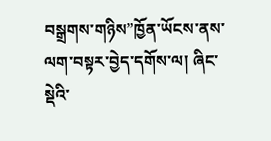བསྒྲགས་གཉིས”ཁྱོན་ཡོངས་ནས་ལག་བསྟར་བྱེད་དགོས་ལ། ཞིང་སྡེའི་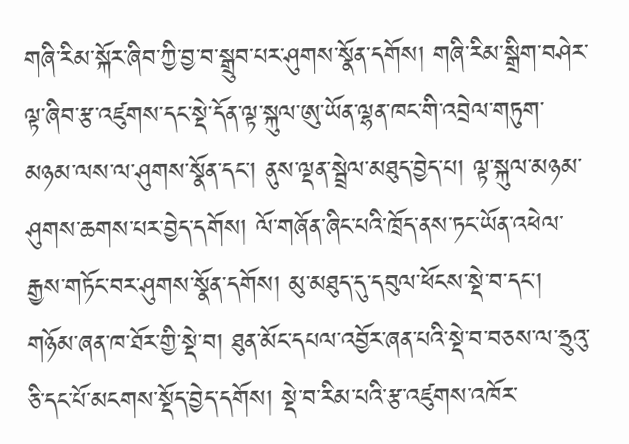གཞི་རིམ་སྐོར་ཞིབ་ཀྱི་བྱ་བ་སྒྲུབ་པར་ཤུགས་སྣོན་དགོས། གཞི་རིམ་སྒྲིག་བཤེར་ལྟ་ཞིབ་རྩ་འཛུགས་དང་སྡེ་དོན་ལྟ་སྐུལ་ཨུ་ཡོན་ལྷན་ཁང་གི་འབྲེལ་གཏུག་མཉམ་ལས་ལ་ཤུགས་སྣོན་དང་། ནུས་ལྡན་སྦྲེལ་མཐུད་བྱེད་པ། ལྟ་སྐུལ་མཉམ་ཤུགས་ཆགས་པར་བྱེད་དགོས། ལོ་གཞོན་ཞིང་པའི་ཁྲོད་ནས་ཏང་ཡོན་འཕེལ་རྒྱས་གཏོང་བར་ཤུགས་སྣོན་དགོས། མུ་མཐུད་དུ་དབུལ་ཕོངས་སྡེ་བ་དང་། གཉོམ་ཞན་ཁ་ཐོར་གྱི་སྡེ་བ། ཐུན་མོང་དཔལ་འབྱོར་ཞན་པའི་སྡེ་བ་བཅས་ལ་ཧྲུའུ་ཅི་དང་པོ་མངགས་སྡོད་བྱེད་དགོས། སྡེ་བ་རིམ་པའི་རྩ་འཛུགས་འཁོར་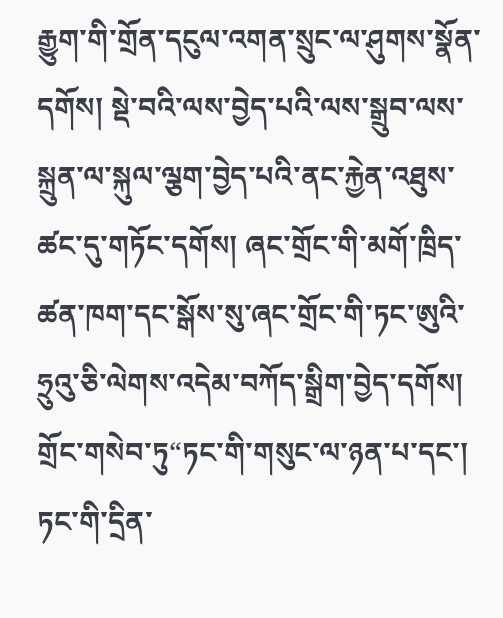རྒྱུག་གི་གྲོན་དངུལ་འགན་སྲུང་ལ་ཤུགས་སྣོན་དགོས། སྡེ་བའི་ལས་བྱེད་པའི་ལས་སྒྲུབ་ལས་སྐྲུན་ལ་སྐུལ་ལྕག་བྱེད་པའི་ནང་རྐྱེན་འཐུས་ཚང་དུ་གཏོང་དགོས། ཞང་གྲོང་གི་མགོ་ཁྲིད་ཚན་ཁག་དང་སྒོས་སུ་ཞང་གྲོང་གི་ཏང་ཨུའི་ཧྲུའུ་ཅི་ལེགས་འདེམ་བཀོད་སྒྲིག་བྱེད་དགོས། གྲོང་གསེབ་ཏུ“ཏང་གི་གསུང་ལ་ཉན་པ་དང་། ཏང་གི་དྲིན་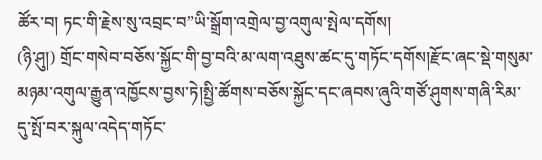ཚོར་བ། ཏང་གི་རྗེས་སུ་འབྲང་བ”ཡི་སྒྲོག་འགྲེལ་བྱ་འགུལ་སྤེལ་དགོས།
(ཉི་ཤུ།) གྲོང་གསེབ་བཅོས་སྐྱོང་གི་བྱ་བའི་མ་ལག་འཐུས་ཚང་དུ་གཏོང་དགོས།རྫོང་ཞང་སྡེ་གསུམ་མཉམ་འགུལ་རྒྱུན་འཁྱོངས་བྱས་ཏེ།སྤྱི་ཚོགས་བཅོས་སྐྱོང་དང་ཞབས་ཞུའི་གཙོ་ཤུགས་གཞི་རིམ་དུ་སྤོ་བར་སྐུལ་འདེད་གཏོང་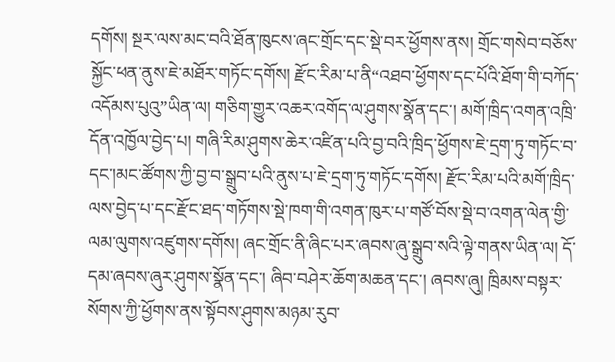དགོས། སྔར་ལས་མང་བའི་ཐོན་ཁུངས་ཞང་གྲོང་དང་སྡེ་བར་ཕྱོགས་ནས། གྲོང་གསེབ་བཅོས་སྐྱོང་ཕན་ནུས་ཇེ་མཐོར་གཏོང་དགོས། རྫོང་རིམ་པ་ནི“འཐབ་ཕྱོགས་དང་པོའི་ཐོག་གི་བཀོད་འདོམས་པུའུ”ཡིན་ལ། གཅིག་གྱུར་འཆར་འགོད་ལ་ཤུགས་སྣོན་དང་། མགོ་ཁྲིད་འགན་འཁྲི་དོན་འཁྱོལ་བྱེད་པ། གཞི་རིམ་ཤུགས་ཆེར་འཛིན་པའི་བྱ་བའི་ཁྲིད་ཕྱོགས་ཇེ་དྲག་ཏུ་གཏོང་བ་དང་།མང་ཚོགས་ཀྱི་བྱ་བ་སྒྲུབ་པའི་ནུས་པ་ཇེ་དྲག་ཏུ་གཏོང་དགོས། རྫོང་རིམ་པའི་མགོ་ཁྲིད་ལས་བྱེད་པ་དང་རྫོང་ཐད་གཏོགས་སྡེ་ཁག་གི་འགན་ཁུར་པ་གཙོ་བོས་སྡེ་བ་འགན་ལེན་གྱི་ལམ་ལུགས་འཛུགས་དགོས། ཞང་གྲོང་ནི་ཞིང་པར་ཞབས་ཞུ་སྒྲུབ་སའི་ལྟེ་གནས་ཡིན་ལ། དོ་དམ་ཞབས་ཞུར་ཤུགས་སྣོན་དང་། ཞིབ་བཤེར་ཆོག་མཆན་དང་། ཞབས་ཞུ། ཁྲིམས་བསྟར་སོགས་ཀྱི་ཕྱོགས་ནས་སྟོབས་ཤུགས་མཉམ་རུབ་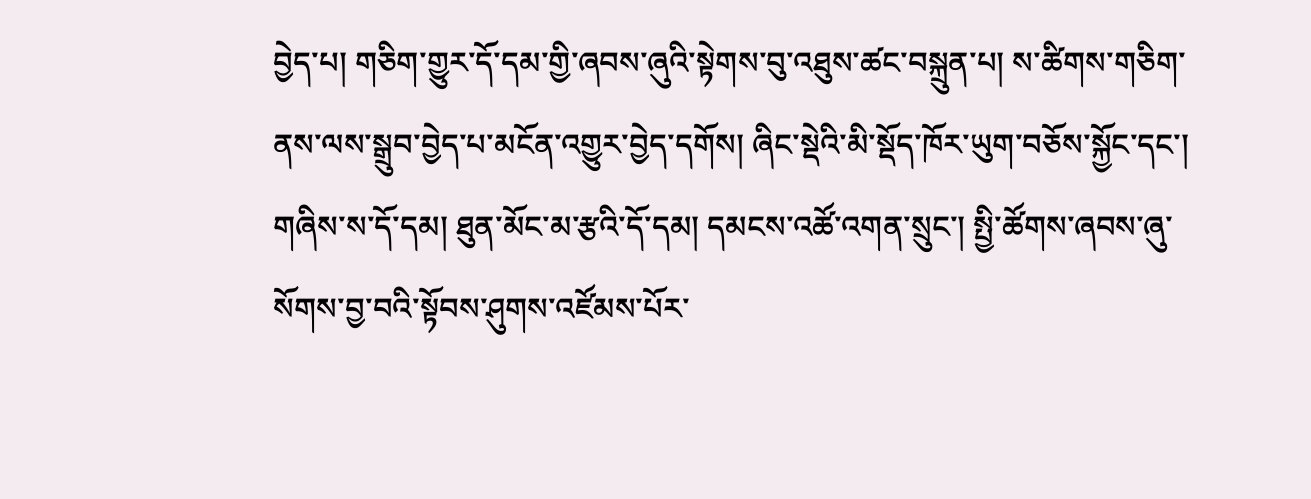བྱེད་པ། གཅིག་གྱུར་དོ་དམ་གྱི་ཞབས་ཞུའི་སྟེགས་བུ་འཐུས་ཚང་བསྐྲུན་པ། ས་ཚིགས་གཅིག་ནས་ལས་སྒྲུབ་བྱེད་པ་མངོན་འགྱུར་བྱེད་དགོས། ཞིང་སྡེའི་མི་སྡོད་ཁོར་ཡུག་བཅོས་སྐྱོང་དང་། གཞིས་ས་དོ་དམ། ཐུན་མོང་མ་རྩའི་དོ་དམ། དམངས་འཚོ་འགན་སྲུང་། སྤྱི་ཚོགས་ཞབས་ཞུ་སོགས་བྱ་བའི་སྟོབས་ཤུགས་འཛོམས་པོར་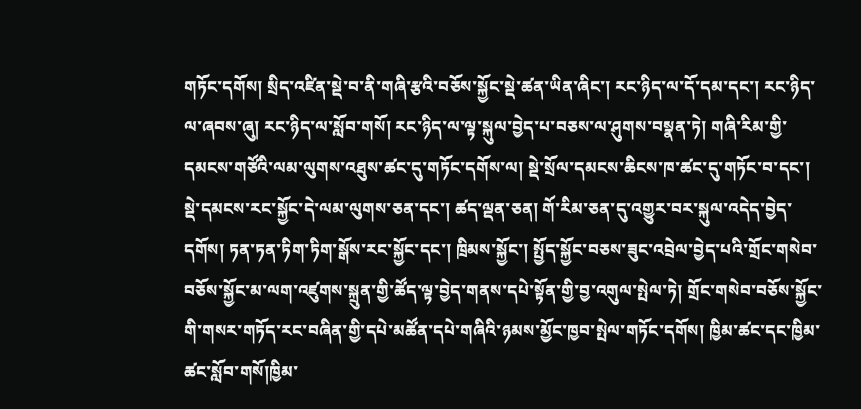གཏོང་དགོས། སྲིད་འཛིན་སྡེ་བ་ནི་གཞི་རྩའི་བཅོས་སྐྱོང་སྡེ་ཚན་ཡིན་ཞིང་། རང་ཉིད་ལ་དོ་དམ་དང་། རང་ཉིད་ལ་ཞབས་ཞུ། རང་ཉིད་ལ་སློབ་གསོ། རང་ཉིད་ལ་ལྟ་སྐུལ་བྱེད་པ་བཅས་ལ་ཤུགས་བསྣན་ཏེ། གཞི་རིམ་གྱི་དམངས་གཙོའི་ལམ་ལུགས་འཐུས་ཚང་དུ་གཏོང་དགོས་ལ། སྡེ་སྲོལ་དམངས་ཆིངས་ཁ་ཚང་དུ་གཏོང་བ་དང་། སྡེ་དམངས་རང་སྐྱོང་དེ་ལམ་ལུགས་ཅན་དང་། ཚད་ལྡན་ཅན། གོ་རིམ་ཅན་དུ་འགྱུར་བར་སྐུལ་འདེད་བྱེད་དགོས། ཏན་ཏན་ཏིག་ཏིག་སྒོས་རང་སྐྱོང་དང་། ཁྲིམས་སྐྱོང་། སྤྱོད་སྐྱོང་བཅས་ཟུང་འབྲེལ་བྱེད་པའི་གྲོང་གསེབ་བཅོས་སྐྱོང་མ་ལག་འཛུགས་སྐྲུན་གྱི་ཚོད་ལྟ་བྱེད་གནས་དཔེ་སྟོན་གྱི་བྱ་འགུལ་སྤེལ་ཏེ། གྲོང་གསེབ་བཅོས་སྐྱོང་གི་གསར་གཏོད་རང་བཞིན་གྱི་དཔེ་མཚོན་དཔེ་གཞིའི་ཉམས་མྱོང་ཁྱབ་སྤེལ་གཏོང་དགོས། ཁྱིམ་ཚང་དང་ཁྱིམ་ཚང་སློབ་གསོ།ཁྱིམ་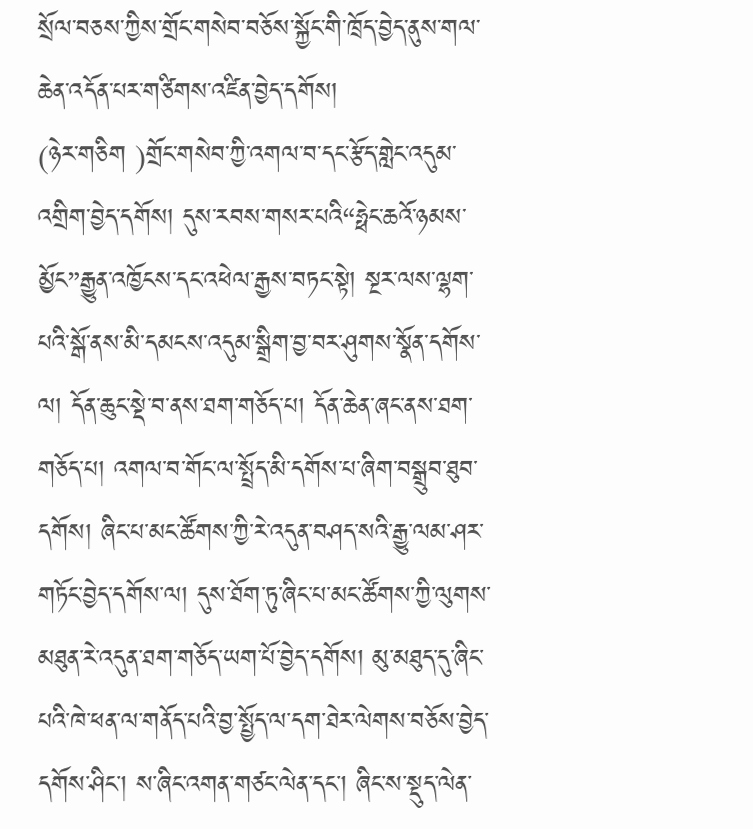སྲོལ་བཅས་ཀྱིས་གྲོང་གསེབ་བཅོས་སྐྱོང་གི་ཁྲོད་བྱེད་ནུས་གལ་ཆེན་འདོན་པར་གཙིགས་འཛིན་བྱེད་དགོས།
(ཉེར་གཅིག )གྲོང་གསེབ་ཀྱི་འགལ་བ་དང་རྩོད་གླེང་འདུམ་འགྲིག་བྱེད་དགོས། དུས་རབས་གསར་པའི“ཧྥེང་ཆའོ་ཉམས་མྱོང”རྒྱུན་འཁྱོངས་དང་འཕེལ་རྒྱས་བཏང་སྟེ། སྔར་ལས་ལྷག་པའི་སྒོ་ནས་མི་དམངས་འདུམ་སྒྲིག་བྱ་བར་ཤུགས་སྣོན་དགོས་ལ། དོན་ཆུང་སྡེ་བ་ནས་ཐག་གཅོད་པ། དོན་ཆེན་ཞང་ནས་ཐག་གཅོད་པ། འགལ་བ་གོང་ལ་སྤྲོད་མི་དགོས་པ་ཞིག་བསྒྲུབ་ཐུབ་དགོས། ཞིང་པ་མང་ཚོགས་ཀྱི་རེ་འདུན་བཤད་སའི་རྒྱུ་ལམ་ཤར་གཏོང་བྱེད་དགོས་ལ། དུས་ཐོག་ཏུ་ཞིང་པ་མང་ཚོགས་ཀྱི་ལུགས་མཐུན་རེ་འདུན་ཐག་གཅོད་ཡག་པོ་བྱེད་དགོས། མུ་མཐུད་དུ་ཞིང་པའི་ཁེ་ཕན་ལ་གནོད་པའི་བྱ་སྤྱོད་ལ་དག་ཐེར་ལེགས་བཅོས་བྱེད་དགོས་ཤིང་། ས་ཞིང་འགན་གཙང་ལེན་དང་། ཞིང་ས་སྡུད་ལེན་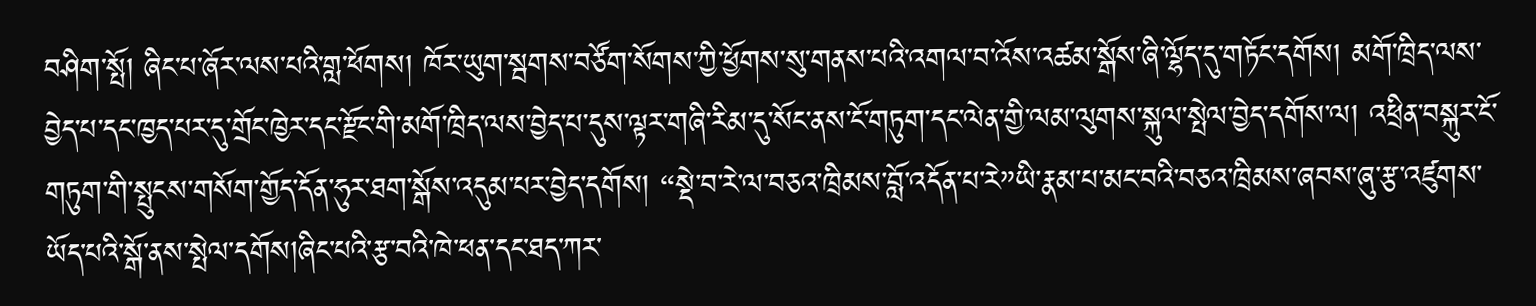བཤིག་སྤོ། ཞིང་པ་ཞོར་ལས་པའི་གླ་ཕོགས། ཁོར་ཡུག་སྦགས་བཙོག་སོགས་ཀྱི་ཕྱོགས་སུ་གནས་པའི་འགལ་བ་འོས་འཚམ་སྒོས་ཞི་ལྷོད་དུ་གཏོང་དགོས། མགོ་ཁྲིད་ལས་བྱེད་པ་དང་ཁྱད་པར་དུ་གྲོང་ཁྱེར་དང་རྫོང་གི་མགོ་ཁྲིད་ལས་བྱེད་པ་དུས་ལྟར་གཞི་རིམ་དུ་སོང་ནས་ངོ་གཏུག་དང་ལེན་གྱི་ལམ་ལུགས་སྐུལ་སྤེལ་བྱེད་དགོས་ལ། འཕྲིན་བསྐུར་ངོ་གཏུག་གི་སྤུངས་གསོག་གྱོད་དོན་ཧུར་ཐག་སྒོས་འདུམ་པར་བྱེད་དགོས། “སྡེ་བ་རེ་ལ་བཅའ་ཁྲིམས་བློ་འདོན་པ་རེ”ཡི་རྣམ་པ་མང་བའི་བཅའ་ཁྲིམས་ཞབས་ཞུ་རྩ་འཛུགས་ཡོད་པའི་སྒོ་ནས་སྤེལ་དགོས།ཞིང་པའི་རྩ་བའི་ཁེ་ཕན་དང་ཐད་ཀར་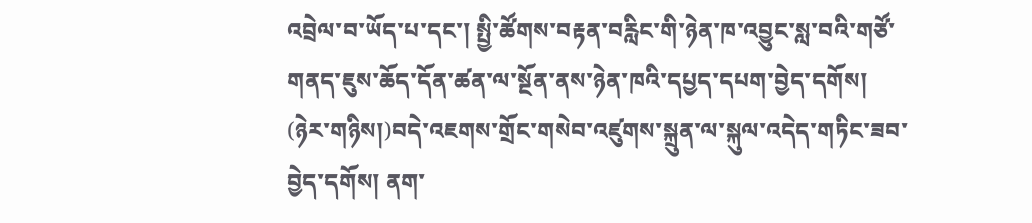འབྲེལ་བ་ཡོད་པ་དང་། སྤྱི་ཚོགས་བརྟན་བརླིང་གི་ཉེན་ཁ་འབྱུང་སླ་བའི་གཙོ་གནད་ཇུས་ཆོད་དོན་ཚན་ལ་སྔོན་ནས་ཉེན་ཁའི་དཔྱད་དཔག་བྱེད་དགོས།
(ཉེར་གཉིས།)བདེ་འཇགས་གྲོང་གསེབ་འཛུགས་སྐྲུན་ལ་སྐུལ་འདེད་གཏིང་ཟབ་བྱེད་དགོས། ནག་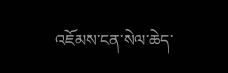འཇོམས་ངན་སེལ་ཆེད་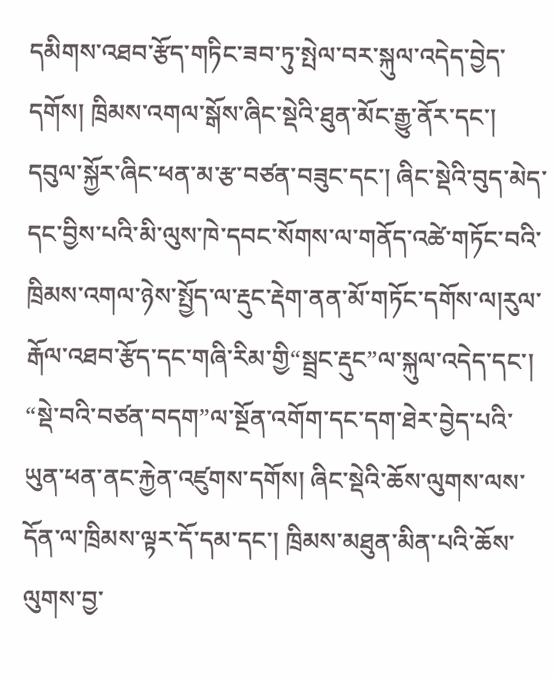དམིགས་འཐབ་རྩོད་གཏིང་ཟབ་ཏུ་སྤེལ་བར་སྐུལ་འདེད་བྱེད་དགོས། ཁྲིམས་འགལ་སྒོས་ཞིང་སྡེའི་ཐུན་མོང་རྒྱུ་ནོར་དང་། དབུལ་སྐྱོར་ཞིང་ཕན་མ་རྩ་བཙན་བཟུང་དང་། ཞིང་སྡེའི་བུད་མེད་དང་བྱིས་པའི་མི་ལུས་ཁེ་དབང་སོགས་ལ་གནོད་འཚེ་གཏོང་བའི་ཁྲིམས་འགལ་ཉེས་སྤྱོད་ལ་རྡུང་རྡེག་ནན་མོ་གཏོང་དགོས་ལ།རུལ་རྒོལ་འཐབ་རྩོད་དང་གཞི་རིམ་གྱི“སྦྲང་རྡུང”ལ་སྐུལ་འདེད་དང་། “སྡེ་བའི་བཙན་བདག”ལ་སྔོན་འགོག་དང་དག་ཐེར་བྱེད་པའི་ཡུན་ཕན་ནང་རྐྱེན་འཛུགས་དགོས། ཞིང་སྡེའི་ཆོས་ལུགས་ལས་དོན་ལ་ཁྲིམས་ལྟར་དོ་དམ་དང་། ཁྲིམས་མཐུན་མིན་པའི་ཆོས་ལུགས་བྱ་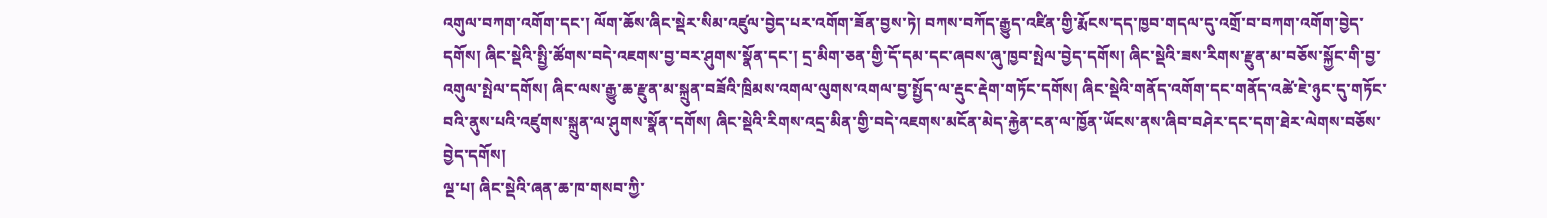འགུལ་བཀག་འགོག་དང་། ལོག་ཆོས་ཞིང་སྡེར་སིམ་འཛུལ་བྱེད་པར་འགོག་ཟོན་བྱས་ཏེ། བཀས་བཀོད་རྒྱུད་འཛིན་གྱི་རྨོངས་དད་ཁྱབ་གདལ་དུ་འགྲོ་བ་བཀག་འགོག་བྱེད་དགོས། ཞིང་སྡེའི་སྤྱི་ཚོགས་བདེ་འཇགས་བྱ་བར་ཤུགས་སྣོན་དང་། དྲ་མིག་ཅན་གྱི་དོ་དམ་དང་ཞབས་ཞུ་ཁྱབ་སྤེལ་བྱེད་དགོས། ཞིང་སྡེའི་ཟས་རིགས་རྫུན་མ་བཅོས་སྐྱོང་གི་བྱ་འགུལ་སྤེལ་དགོས། ཞིང་ལས་རྒྱུ་ཆ་རྫུན་མ་སྐྲུན་བཟོའི་ཁྲིམས་འགལ་ལུགས་འགལ་བྱ་སྤྱོད་ལ་རྡུང་རྡེག་གཏོང་དགོས། ཞིང་སྡེའི་གནོད་འགོག་དང་གནོད་འཚེ་ཇེ་ཉུང་དུ་གཏོང་བའི་ནུས་པའི་འཛུགས་སྐྲུན་ལ་ཤུགས་སྣོན་དགོས། ཞིང་སྡེའི་རིགས་འདྲ་མིན་གྱི་བདེ་འཇགས་མངོན་མེད་རྐྱེན་ངན་ལ་ཁྱོན་ཡོངས་ནས་ཞིབ་བཤེར་དང་དག་ཐེར་ལེགས་བཅོས་བྱེད་དགོས།
ལྔ་པ། ཞིང་སྡེའི་ཞན་ཆ་ཁ་གསབ་ཀྱི་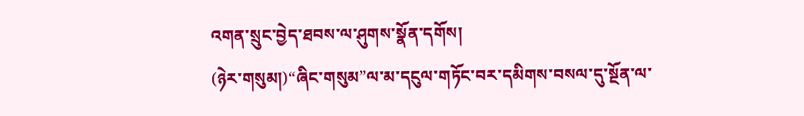འགན་སྲུང་བྱེད་ཐབས་ལ་ཤུགས་སྣོན་དགོས།
(ཉེར་གསུམ།)“ཞིང་གསུམ”ལ་མ་དངུལ་གཏོང་བར་དམིགས་བསལ་དུ་སྔོན་ལ་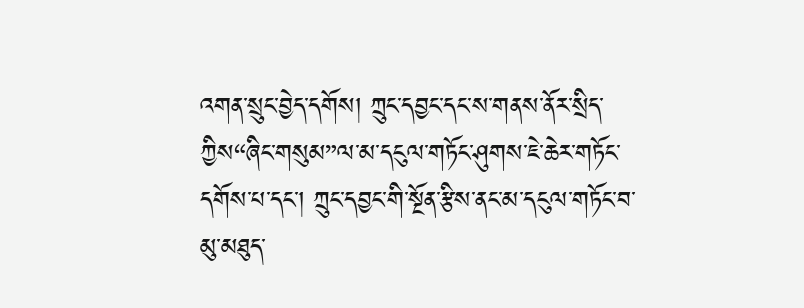འགན་སྲུང་བྱེད་དགོས། ཀྲུང་དབྱང་དང་ས་གནས་ནོར་སྲིད་ཀྱིས“ཞིང་གསུམ”ལ་མ་དངུལ་གཏོང་ཤུགས་ཇེ་ཆེར་གཏོང་དགོས་པ་དང་། ཀྲུང་དབྱང་གི་སྔོན་རྩིས་ནང་མ་དངུལ་གཏོང་བ་མུ་མཐུད་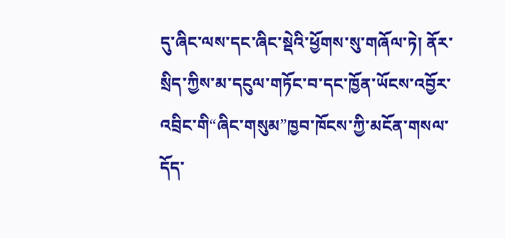དུ་ཞིང་ལས་དང་ཞིང་སྡེའི་ཕྱོགས་སུ་གཞོལ་ཏེ། ནོར་སྲིད་ཀྱིས་མ་དངུལ་གཏོང་བ་དང་ཁྱོན་ཡོངས་འབྱོར་འབྲིང་གི“ཞིང་གསུམ”ཁྱབ་ཁོངས་ཀྱི་མངོན་གསལ་དོད་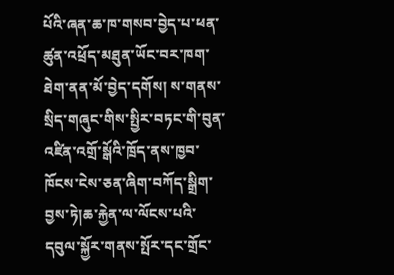པོའི་ཞན་ཆ་ཁ་གསབ་བྱེད་པ་ཕན་ཚུན་འཕྲོད་མཐུན་ཡོང་བར་ཁག་ཐེག་ནན་མོ་བྱེད་དགོས། ས་གནས་སྲིད་གཞུང་གིས་སྤྱིར་བཏང་གི་བུན་འཛིན་འགྲོ་སྒོའི་ཁྲོད་ནས་ཁྱབ་ཁོངས་ངེས་ཅན་ཞིག་བཀོད་སྒྲིག་བྱས་ཏེ།ཆ་རྐྱེན་ལ་ལོངས་པའི་དབུལ་སྐྱོར་གནས་སྤོར་དང་གྲོང་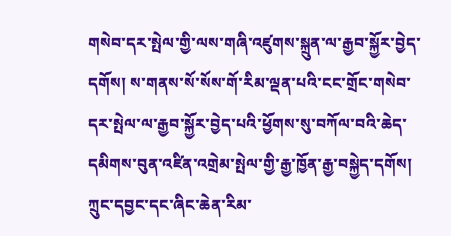གསེབ་དར་སྤེལ་གྱི་ལས་གཞི་འཛུགས་སྐྲུན་ལ་རྒྱབ་སྐྱོར་བྱེད་དགོས། ས་གནས་སོ་སོས་གོ་རིམ་ལྡན་པའི་ངང་གྲོང་གསེབ་དར་སྤེལ་ལ་རྒྱབ་སྐྱོར་བྱེད་པའི་ཕྱོགས་སུ་བཀོལ་བའི་ཆེད་དམིགས་བུན་འཛིན་འགྲེམ་སྤེལ་གྱི་རྒྱ་ཁྱོན་རྒྱ་བསྐྱེད་དགོས། ཀྲུང་དབྱང་དང་ཞིང་ཆེན་རིམ་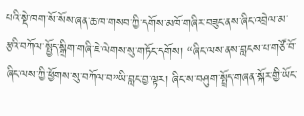པའི་སྡེ་ཁག་སོ་སོས་ཞན་ཆ་ཁ་གསབ་ཀྱི་དགོས་མཁོ་གཞིར་བཟུང་ནས་ཞིང་འབྲེལ་མ་རྩའི་བཀོལ་སྤྱོད་སྒྲིག་གཞི་ཇེ་ལེགས་སུ་གཏོང་དགོས། “ཞིང་ལས་ནས་བླངས་པ་གཙོ་བོ་ཞིང་ལས་ཀྱི་ཕྱོགས་སུ་བཀོལ་བ”ཡི་བླང་བྱ་ལྟར། ཞིང་ས་བཤུག་སྤྲོད་གཞན་སྐོར་གྱི་ཡོང་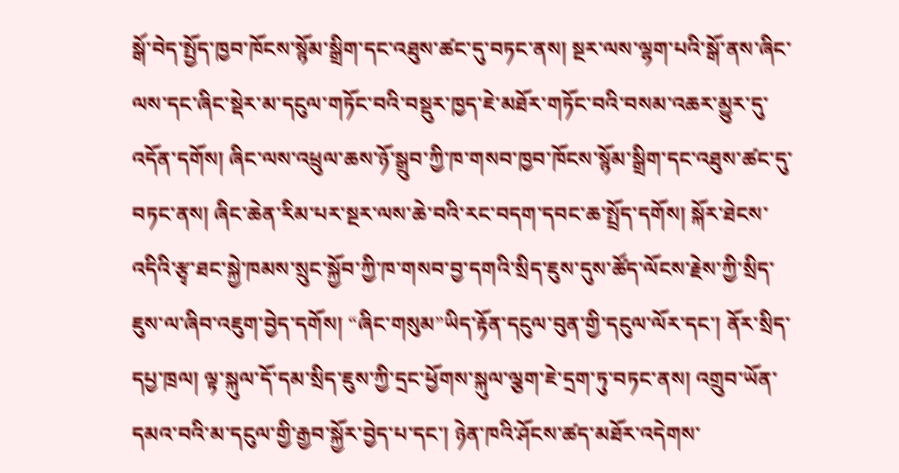སྒོ་བེད་སྤྱོད་ཁྱབ་ཁོངས་སྙོམ་སྒྲིག་དང་འཐུས་ཚང་དུ་བཏང་ནས། སྔར་ལས་ལྷག་པའི་སྒོ་ནས་ཞིང་ལས་དང་ཞིང་སྡེར་མ་དངུལ་གཏོང་བའི་བསྡུར་ཁྱད་ཇེ་མཐོར་གཏོང་བའི་བསམ་འཆར་མྱུར་དུ་འདོན་དགོས། ཞིང་ལས་འཕྲུལ་ཆས་ཉོ་སྒྲུབ་ཀྱི་ཁ་གསབ་ཁྱབ་ཁོངས་སྙོམ་སྒྲིག་དང་འཐུས་ཚང་དུ་བཏང་ནས། ཞིང་ཆེན་རིམ་པར་སྔར་ལས་ཆེ་བའི་རང་བདག་དབང་ཆ་སྤྲོད་དགོས། སྐོར་ཐེངས་འདིའི་རྩྭ་ཐང་སྐྱེ་ཁམས་སྲུང་སྐྱོབ་ཀྱི་ཁ་གསབ་བྱ་དགའི་སྲིད་ཇུས་དུས་ཚོད་ལོངས་རྗེས་ཀྱི་སྲིད་ཇུས་ལ་ཞིབ་འཇུག་བྱེད་དགོས། “ཞིང་གསུམ”ཡིད་རྟོན་དངུལ་བུན་གྱི་དངུལ་ལོར་དང་། ནོར་སྲིད་དཔྱ་ཁྲལ། ལྟ་སྐུལ་དོ་དམ་སྲིད་ཇུས་ཀྱི་དྲང་ཕྱོགས་སྐུལ་ལྕག་ཇེ་དྲག་ཏུ་བཏང་ནས། འགྲུབ་ཡོན་དམའ་བའི་མ་དངུལ་གྱི་རྒྱབ་སྐྱོར་བྱེད་པ་དང་། ཉེན་ཁའི་ཤོངས་ཚད་མཐོར་འདེགས་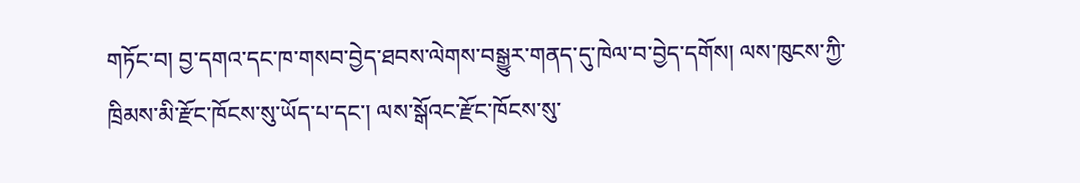གཏོང་བ། བྱ་དགའ་དང་ཁ་གསབ་བྱེད་ཐབས་ལེགས་བསྒྱུར་གནད་དུ་ཁེལ་བ་བྱེད་དགོས། ལས་ཁུངས་ཀྱི་ཁྲིམས་མི་རྫོང་ཁོངས་སུ་ཡོད་པ་དང་། ལས་སྒོའང་རྫོང་ཁོངས་སུ་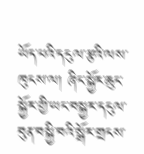ཡོད་པའི་དངུལ་རྩའི་ལས་ཁུངས་ལ། ཞིང་སྐྱོར་ཆུང་སྐྱོར་གྱི་ཡང་བསྐྱར་དངུལ་བུན་བསྐྱི་བའི་སྒོར་གྲངས་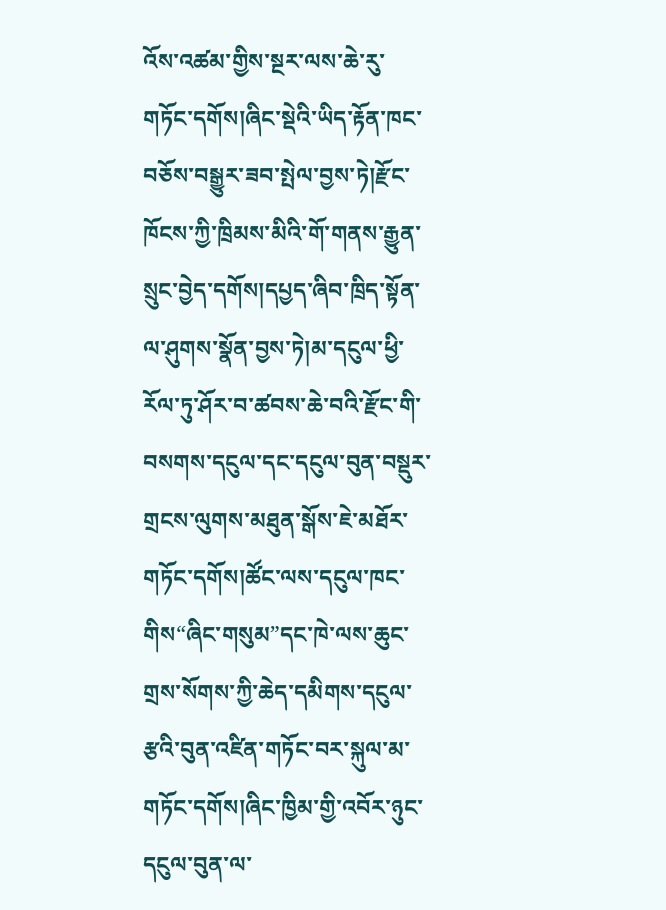འོས་འཚམ་གྱིས་སྔར་ལས་ཆེ་རུ་གཏོང་དགོས།ཞིང་སྡེའི་ཡིད་རྟོན་ཁང་བཅོས་བསྒྱུར་ཟབ་སྤེལ་བྱས་ཏེ།རྫོང་ཁོངས་ཀྱི་ཁྲིམས་མིའི་གོ་གནས་རྒྱུན་སྲུང་བྱེད་དགོས།དཔྱད་ཞིབ་ཁྲིད་སྟོན་ལ་ཤུགས་སྣོན་བྱས་ཏེ།མ་དངུལ་ཕྱི་རོལ་ཏུ་ཤོར་བ་ཚབས་ཆེ་བའི་རྫོང་གི་བསགས་དངུལ་དང་དངུལ་བུན་བསྡུར་གྲངས་ལུགས་མཐུན་སྒོས་ཇེ་མཐོར་གཏོང་དགོས།ཚོང་ལས་དངུལ་ཁང་གིས“ཞིང་གསུམ”དང་ཁེ་ལས་ཆུང་གྲས་སོགས་ཀྱི་ཆེད་དམིགས་དངུལ་རྩའི་བུན་འཛིན་གཏོང་བར་སྐུལ་མ་གཏོང་དགོས།ཞིང་ཁྱིམ་གྱི་འབོར་ཉུང་དངུལ་བུན་ལ་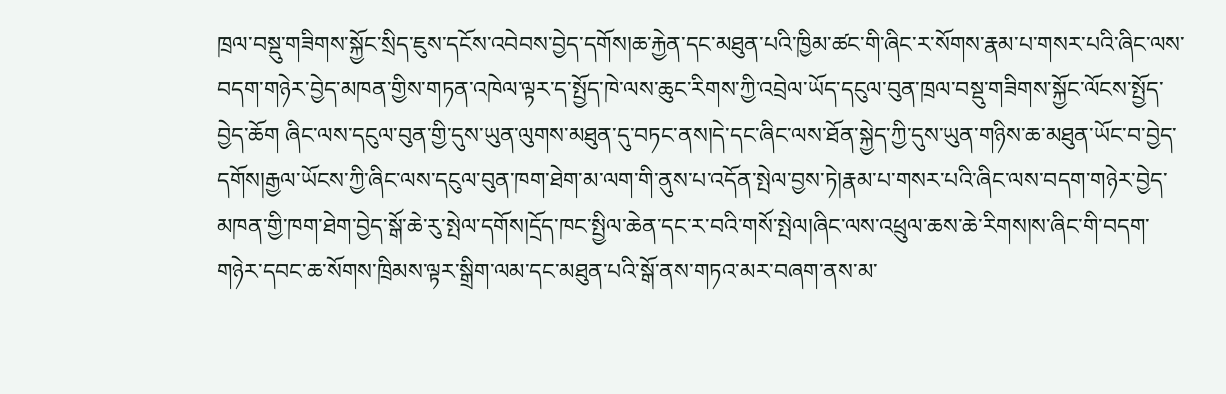ཁྲལ་བསྡུ་གཟིགས་སྐྱོང་སྲིད་ཇུས་དངོས་འབེབས་བྱེད་དགོས།ཆ་རྐྱེན་དང་མཐུན་པའི་ཁྱིམ་ཚང་གི་ཞིང་ར་སོགས་རྣམ་པ་གསར་པའི་ཞིང་ལས་བདག་གཉེར་བྱེད་མཁན་གྱིས་གཏན་འཁེལ་ལྟར་ད་སྤྱོད་ཁེ་ལས་ཆུང་རིགས་ཀྱི་འབྲེལ་ཡོད་དངུལ་བུན་ཁྲལ་བསྡུ་གཟིགས་སྐྱོང་ལོངས་སྤྱོད་བྱེད་ཆོག ཞིང་ལས་དངུལ་བུན་གྱི་དུས་ཡུན་ལུགས་མཐུན་དུ་བཏང་ནས།དེ་དང་ཞིང་ལས་ཐོན་སྐྱེད་ཀྱི་དུས་ཡུན་གཉིས་ཆ་མཐུན་ཡོང་བ་བྱེད་དགོས།རྒྱལ་ཡོངས་ཀྱི་ཞིང་ལས་དངུལ་བུན་ཁག་ཐེག་མ་ལག་གི་ནུས་པ་འདོན་སྤེལ་བྱས་ཏེ།རྣམ་པ་གསར་པའི་ཞིང་ལས་བདག་གཉེར་བྱེད་མཁན་གྱི་ཁག་ཐེག་བྱེད་སྒོ་ཆེ་རུ་སྤེལ་དགོས།དྲོད་ཁང་སྤྱིལ་ཆེན་དང་ར་བའི་གསོ་སྤེལ།ཞིང་ལས་འཕྲུལ་ཆས་ཆེ་རིགས།ས་ཞིང་གི་བདག་གཉེར་དབང་ཆ་སོགས་ཁྲིམས་ལྟར་སྒྲིག་ལམ་དང་མཐུན་པའི་སྒོ་ནས་གཏའ་མར་བཞག་ནས་མ་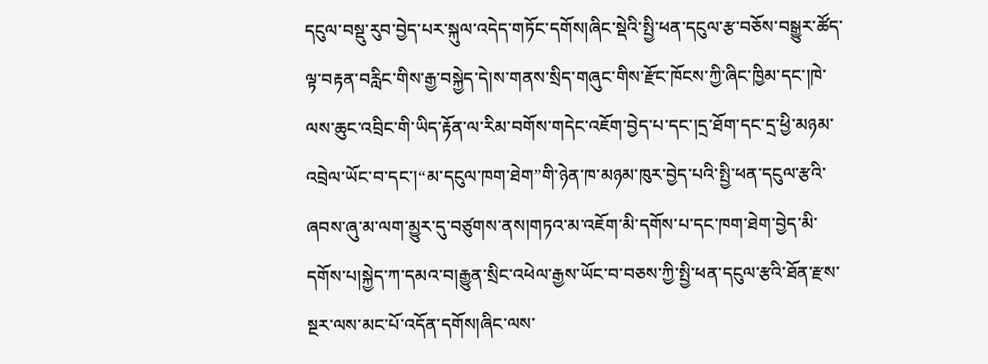དངུལ་བསྡུ་རུབ་བྱེད་པར་སྐུལ་འདེད་གཏོང་དགོས།ཞིང་སྡེའི་སྤྱི་ཕན་དངུལ་རྩ་བཅོས་བསྒྱུར་ཚོད་ལྟ་བརྟན་བརླིང་གིས་རྒྱ་བསྐྱེད་དེ།ས་གནས་སྲིད་གཞུང་གིས་རྫོང་ཁོངས་ཀྱི་ཞིང་ཁྱིམ་དང་།ཁེ་ལས་ཆུང་འབྲིང་གི་ཡིད་རྟོན་ལ་རིམ་བགོས་གདེང་འཇོག་བྱེད་པ་དང་།དྲ་ཐོག་དང་དྲ་ཕྱི་མཉམ་འབྲེལ་ཡོང་བ་དང་།“མ་དངུལ་ཁག་ཐེག”གི་ཉེན་ཁ་མཉམ་ཁུར་བྱེད་པའི་སྤྱི་ཕན་དངུལ་རྩའི་ཞབས་ཞུ་མ་ལག་མྱུར་དུ་བཙུགས་ནས།གཏའ་མ་འཇོག་མི་དགོས་པ་དང་ཁག་ཐེག་བྱེད་མི་དགོས་པ།སྐྱེད་ཀ་དམའ་བ།རྒྱུན་སྲིང་འཕེལ་རྒྱས་ཡོང་བ་བཅས་ཀྱི་སྤྱི་ཕན་དངུལ་རྩའི་ཐོན་རྫས་སྔར་ལས་མང་པོ་འདོན་དགོས།ཞིང་ལས་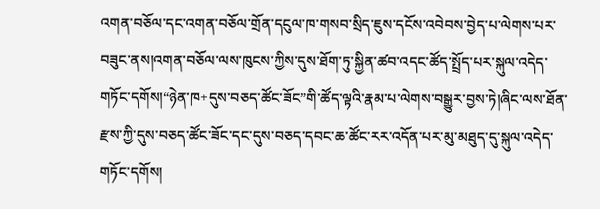འགན་བཅོལ་དང་འགན་བཅོལ་གྲོན་དངུལ་ཁ་གསབ་སྲིད་ཇུས་དངོས་འབེབས་བྱེད་པ་ལེགས་པར་བཟུང་ནས།འགན་བཅོལ་ལས་ཁུངས་ཀྱིས་དུས་ཐོག་ཏུ་སྐྱིན་ཚབ་འདང་ཚོད་སྤྲོད་པར་སྐུལ་འདེད་གཏོང་དགོས།“ཉེན་ཁ+དུས་བཅད་ཚོང་ཟོང”གི་ཚོད་ལྟའི་རྣམ་པ་ལེགས་བསྒྱུར་བྱས་ཏེ།ཞིང་ལས་ཐོན་རྫས་ཀྱི་དུས་བཅད་ཚོང་ཟོང་དང་དུས་བཅད་དབང་ཆ་ཚོང་རར་འདོན་པར་མུ་མཐུད་དུ་སྐུལ་འདེད་གཏོང་དགོས།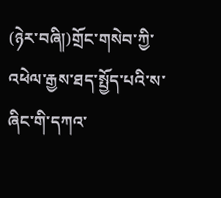(ཉེར་བཞི།)གྲོང་གསེབ་ཀྱི་འཕེལ་རྒྱས་ཐད་སྤྱོད་པའི་ས་ཞིང་གི་དཀའ་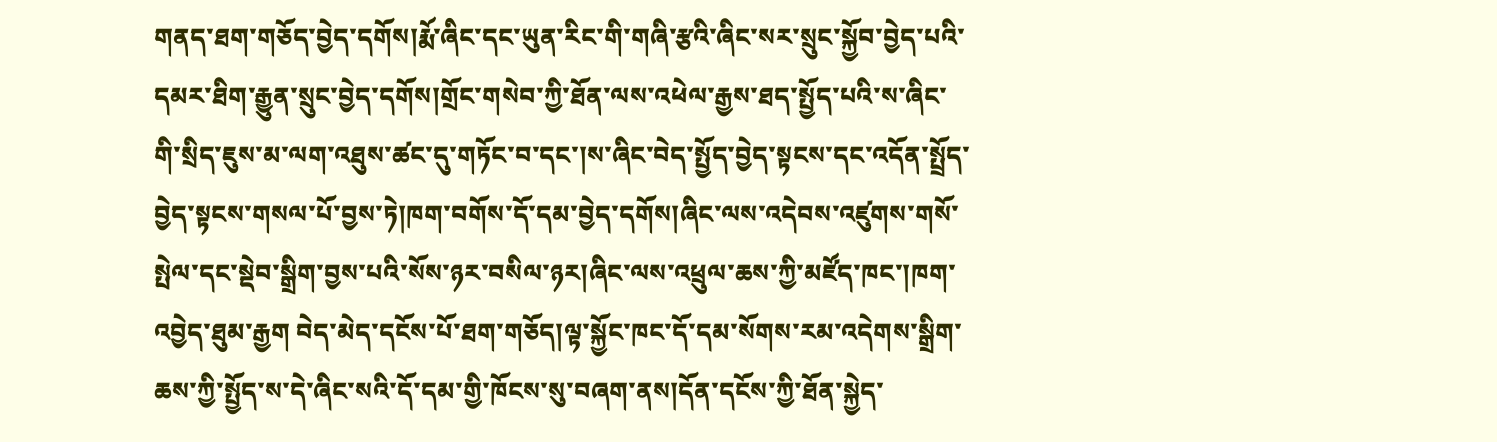གནད་ཐག་གཅོད་བྱེད་དགོས།རྨོ་ཞིང་དང་ཡུན་རིང་གི་གཞི་རྩའི་ཞིང་སར་སྲུང་སྐྱོབ་བྱེད་པའི་དམར་ཐིག་རྒྱུན་སྲུང་བྱེད་དགོས།གྲོང་གསེབ་ཀྱི་ཐོན་ལས་འཕེལ་རྒྱས་ཐད་སྤྱོད་པའི་ས་ཞིང་གི་སྲིད་ཇུས་མ་ལག་འཐུས་ཚང་དུ་གཏོང་བ་དང་།ས་ཞིང་བེད་སྤྱོད་བྱེད་སྟངས་དང་འདོན་སྤྲོད་བྱེད་སྟངས་གསལ་པོ་བྱས་ཏེ།ཁག་བགོས་དོ་དམ་བྱེད་དགོས།ཞིང་ལས་འདེབས་འཛུགས་གསོ་སྤེལ་དང་སྡེབ་སྒྲིག་བྱས་པའི་སོས་ཉར་བསིལ་ཉར།ཞིང་ལས་འཕྲུལ་ཆས་ཀྱི་མཛོད་ཁང་།ཁག་འབྱེད་ཐུམ་རྒྱག བེད་མེད་དངོས་པོ་ཐག་གཅོད།ལྟ་སྐྱོང་ཁང་དོ་དམ་སོགས་རམ་འདེགས་སྒྲིག་ཆས་ཀྱི་སྤྱོད་ས་དེ་ཞིང་སའི་དོ་དམ་གྱི་ཁོངས་སུ་བཞག་ནས།དོན་དངོས་ཀྱི་ཐོན་སྐྱེད་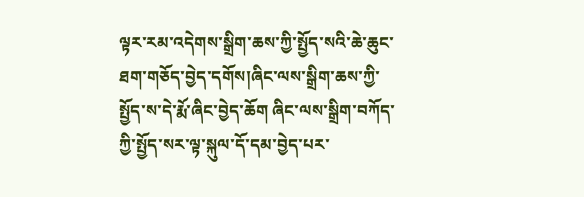ལྟར་རམ་འདེགས་སྒྲིག་ཆས་ཀྱི་སྤྱོད་སའི་ཆེ་ཆུང་ཐག་གཅོད་བྱེད་དགོས།ཞིང་ལས་སྒྲིག་ཆས་ཀྱི་སྤྱོད་ས་དེ་རྨོ་ཞིང་བྱེད་ཆོག ཞིང་ལས་སྒྲིག་བཀོད་ཀྱི་སྤྱོད་སར་ལྟ་སྐུལ་དོ་དམ་བྱེད་པར་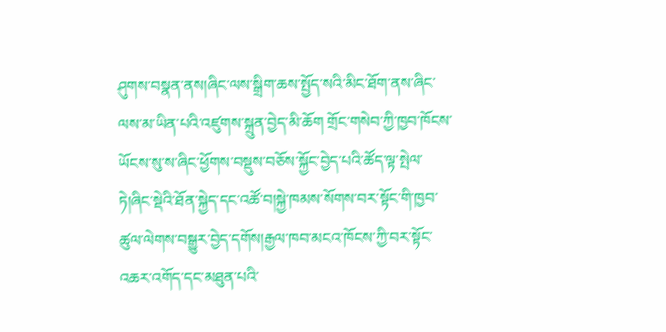ཤུགས་བསྣན་ནས།ཞིང་ལས་སྒྲིག་ཆས་སྤྱོད་སའི་མིང་ཐོག་ནས་ཞིང་ལས་མ་ཡིན་པའི་འཛུགས་སྐྲུན་བྱེད་མི་ཆོག གྲོང་གསེབ་ཀྱི་ཁྱབ་ཁོངས་ཡོངས་སུ་ས་ཞིང་ཕྱོགས་བསྡུས་བཅོས་སྐྱོང་བྱེད་པའི་ཚོད་ལྟ་སྤེལ་ཏེ།ཞིང་སྡེའི་ཐོན་སྐྱེད་དང་འཚོ་བ།སྐྱེ་ཁམས་སོགས་བར་སྟོང་གི་ཁྱབ་ཚུལ་ལེགས་བསྒྱུར་བྱེད་དགོས།རྒྱལ་ཁབ་མངའ་ཁོངས་ཀྱི་བར་སྟོང་འཆར་འགོད་དང་མཐུན་པའི་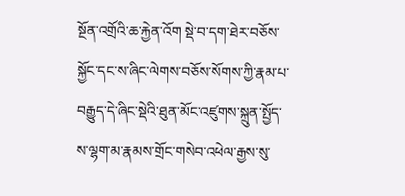སྔོན་འགྲོའི་ཆ་རྐྱེན་འོག སྡེ་བ་དག་ཐེར་བཅོས་སྐྱོང་དང་ས་ཞིང་ལེགས་བཅོས་སོགས་ཀྱི་རྣམ་པ་བརྒྱུད་དེ་ཞིང་སྡེའི་ཐུན་མོང་འཛུགས་སྐྲུན་སྤྱོད་ས་ལྷག་མ་རྣམས་གྲོང་གསེབ་འཕེལ་རྒྱས་སུ་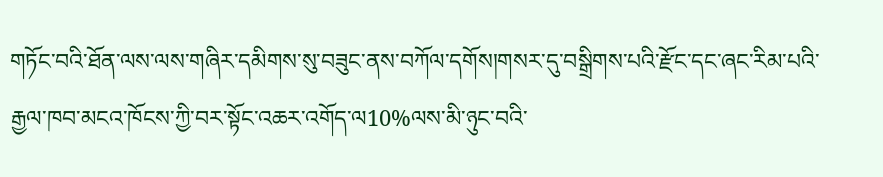གཏོང་བའི་ཐོན་ལས་ལས་གཞིར་དམིགས་སུ་བཟུང་ནས་བཀོལ་དགོས།གསར་དུ་བསྒྲིགས་པའི་རྫོང་དང་ཞང་རིམ་པའི་རྒྱལ་ཁབ་མངའ་ཁོངས་ཀྱི་བར་སྟོང་འཆར་འགོད་ལ10%ལས་མི་ཉུང་བའི་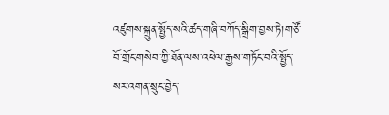འཛུགས་སྐྲུན་སྤྱོད་སའི་ཚད་གཞི་བཀོད་སྒྲིག་བྱས་ཏེ།གཙོ་བོ་གྲོང་གསེབ་ཀྱི་ཐོན་ལས་འཕེལ་རྒྱས་གཏོང་བའི་སྤྱོད་སར་འགན་སྲུང་བྱེད་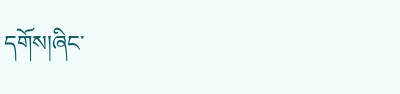དགོས།ཞིང་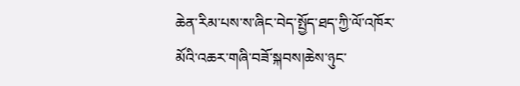ཆེན་རིམ་པས་ས་ཞིང་བེད་སྤྱོད་ཐད་ཀྱི་ལོ་འཁོར་མོའི་འཆར་གཞི་བཟོ་སྐབས།ཆེས་ཉུང་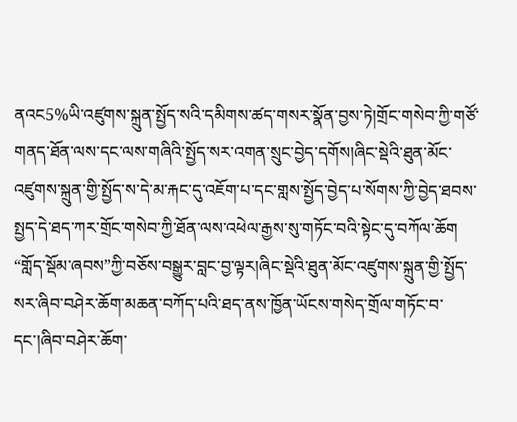ནའང5%ཡི་འཛུགས་སྐྲུན་སྤྱོད་སའི་དམིགས་ཚད་གསར་སྣོན་བྱས་ཏེ།གྲོང་གསེབ་ཀྱི་གཙོ་གནད་ཐོན་ལས་དང་ལས་གཞིའི་སྤྱོད་སར་འགན་སྲུང་བྱེད་དགོས།ཞིང་སྡེའི་ཐུན་མོང་འཛུགས་སྐྲུན་གྱི་སྤྱོད་ས་དེ་མ་རྐང་དུ་འཇོག་པ་དང་གླས་སྤྱོད་བྱེད་པ་སོགས་ཀྱི་བྱེད་ཐབས་སྤྱད་དེ་ཐད་ཀར་གྲོང་གསེབ་ཀྱི་ཐོན་ལས་འཕེལ་རྒྱས་སུ་གཏོང་བའི་སྟེང་དུ་བཀོལ་ཆོག “གློད་སྡོམ་ཞབས”ཀྱི་བཅོས་བསྒྱུར་བླང་བྱ་ལྟར།ཞིང་སྡེའི་ཐུན་མོང་འཛུགས་སྐྲུན་གྱི་སྤྱོད་སར་ཞིབ་བཤེར་ཆོག་མཆན་བཀོད་པའི་ཐད་ནས་ཁྱོན་ཡོངས་གསེད་གྲོལ་གཏོང་བ་དང་།ཞིབ་བཤེར་ཆོག་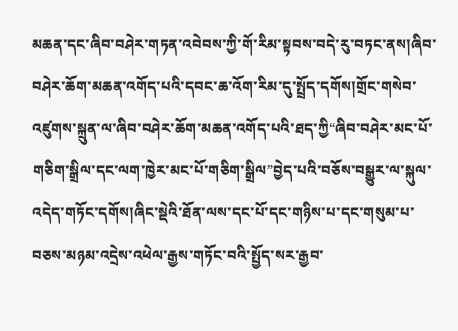མཆན་དང་ཞིབ་བཤེར་གཏན་འབེབས་ཀྱི་གོ་རིམ་སྟབས་བདེ་རུ་བཏང་ནས།ཞིབ་བཤེར་ཆོག་མཆན་འགོད་པའི་དབང་ཆ་འོག་རིམ་དུ་སྤྲོད་དགོས།གྲོང་གསེབ་འཛུགས་སྐྲུན་ལ་ཞིབ་བཤེར་ཆོག་མཆན་འགོད་པའི་ཐད་ཀྱི“ཞིབ་བཤེར་མང་པོ་གཅིག་སྒྲིལ་དང་ལག་ཁྱེར་མང་པོ་གཅིག་སྒྲིལ”བྱེད་པའི་བཅོས་བསྒྱུར་ལ་སྐུལ་འདེད་གཏོང་དགོས།ཞིང་སྡེའི་ཐོན་ལས་དང་པོ་དང་གཉིས་པ་དང་གསུམ་པ་བཅས་མཉམ་འདྲེས་འཕེལ་རྒྱས་གཏོང་བའི་སྤྱོད་སར་རྒྱབ་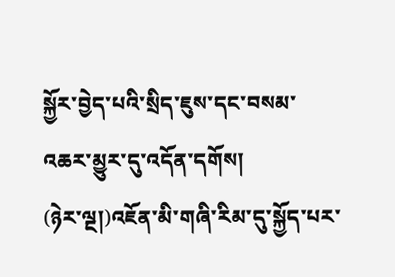སྐྱོར་བྱེད་པའི་སྲིད་ཇུས་དང་བསམ་འཆར་མྱུར་དུ་འདོན་དགོས།
(ཉེར་ལྔ།)འཇོན་མི་གཞི་རིམ་དུ་སྐྱོད་པར་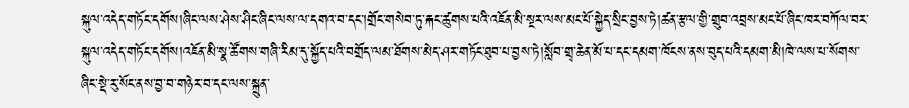སྐུལ་འདེད་གཏོང་དགོས།ཞིང་ལས་ཤེས་ཤིང་ཞིང་ལས་ལ་དགའ་བ་དང་།གྲོང་གསེབ་ཏུ་རྐང་ཚུགས་པའི་འཇོན་མི་སྔར་ལས་མང་པོ་སྐྱེད་སྲིང་བྱས་ཏེ།ཚན་རྩལ་གྱི་གྲུབ་འབྲས་མང་པོ་ཞིང་ཁར་བཀོལ་བར་སྐུལ་འདེད་གཏོང་དགོས།འཇོན་མི་སྣ་ཚོགས་གཞི་རིམ་དུ་སྐྱོད་པའི་བགྲོད་ལམ་ཐོགས་མེད་ཤར་གཏོང་ཐུབ་པ་བྱས་ཏེ།སློབ་གྲྭ་ཆེན་མོ་པ་དང་དམག་ཁོངས་ནས་བུད་པའི་དམག་མི།ཁེ་ལས་པ་སོགས་ཞིང་སྡེ་རུ་སོང་ནས་བྱ་བ་གཉེར་བ་དང་ལས་སྐྲུན་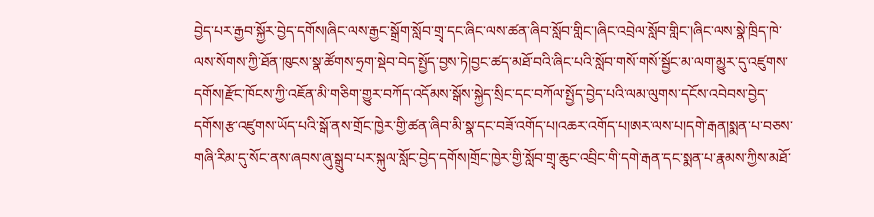བྱེད་པར་རྒྱབ་སྐྱོར་བྱེད་དགོས།ཞིང་ལས་རྒྱང་སྒྲོག་སློབ་གྲྭ་དང་ཞིང་ལས་ཚན་ཞིབ་སློབ་གླིང་།ཞིང་འབྲེལ་སློབ་གླིང་།ཞིང་ལས་སྣེ་ཁྲིད་ཁེ་ལས་སོགས་ཀྱི་ཐོན་ཁུངས་སྣ་ཚོགས་ཧྲག་སྡེབ་བེད་སྤྱོད་བྱས་ཏེ།བྱང་ཚད་མཐོ་བའི་ཞིང་པའི་སློབ་གསོ་གསོ་སྦྱོང་མ་ལག་མྱུར་དུ་འཛུགས་དགོས།རྫོང་ཁོངས་ཀྱི་འཇོན་མི་གཅིག་གྱུར་བཀོད་འདོམས་སྒོས་སྐྱེད་སྲིང་དང་བཀོལ་སྤྱོད་བྱེད་པའི་ལམ་ལུགས་དངོས་འབེབས་བྱེད་དགོས།རྩ་འཛུགས་ཡོད་པའི་སྒོ་ནས་གྲོང་ཁྱེར་གྱི་ཚན་ཞིབ་མི་སྣ་དང་བཟོ་འགོད་པ།འཆར་འགོད་པ།ཨར་ལས་པ།དགེ་རྒན།སྨན་པ་བཅས་གཞི་རིམ་དུ་སོང་ནས་ཞབས་ཞུ་སྒྲུབ་པར་སྐུལ་སློང་བྱེད་དགོས།གྲོང་ཁྱེར་གྱི་སློབ་གྲྭ་ཆུང་འབྲིང་གི་དགེ་རྒན་དང་སྨན་པ་རྣམས་ཀྱིས་མཐོ་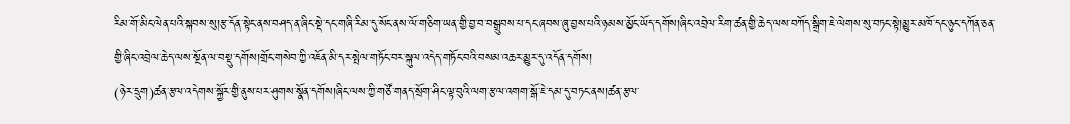རིམ་གོ་མིང་ལེན་པའི་སྐབས་སུ།རྩ་དོན་སྟེང་ནས་བཤད་ན་ཞིང་སྡེ་དང་གཞི་རིམ་དུ་སོང་ནས་ལོ་གཅིག་ཡན་གྱི་བྱ་བ་བསྒྲུབས་པ་དང་ཞབས་ཞུ་བྱས་པའི་ཉམས་མྱོང་ཡོད་དགོས།ཞིང་འབྲེལ་རིག་ཚན་གྱི་ཆེད་ལས་བཀོད་སྒྲིག་ཇེ་ལེགས་སུ་བཏང་སྟེ།མྱུར་མཁོ་དང་ཉུང་དཀོན་ཅན་གྱི་ཞིང་འབྲེལ་ཆེད་ལས་སྔོན་ལ་བསྡུ་དགོས།གྲོང་གསེབ་ཀྱི་འཇོན་མི་དར་སྤེལ་གཏོང་བར་སྐུལ་འདེད་གཏོང་བའི་བསམ་འཆར་མྱུར་དུ་འདོན་དགོས།
(ཉེར་དྲུག)ཚན་རྩལ་འདེགས་སྐྱོར་གྱི་ནུས་པར་ཤུགས་སྣོན་དགོས།ཞིང་ལས་ཀྱི་གཙོ་གནད་སྲོག་ཤིང་ལྟ་བུའི་ལག་རྩལ་འགག་སྒོ་ཇེ་དམ་དུ་བཏང་ནས།ཚན་རྩལ་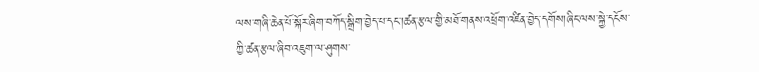ལས་གཞི་ཆེན་པོ་སྐོར་ཞིག་བཀོད་སྒྲིག་བྱེད་པ་དང་།ཚན་རྩལ་གྱི་མཐོ་གནས་འཕྲོག་འཛིན་བྱེད་དགོས།ཞིང་ལས་སྐྱེ་དངོས་ཀྱི་ཚན་རྩལ་ཞིབ་འཇུག་ལ་ཤུགས་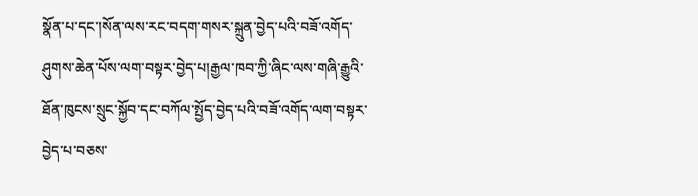སྣོན་པ་དང་།སོན་ལས་རང་བདག་གསར་སྐྲུན་བྱེད་པའི་བཟོ་འགོད་ཤུགས་ཆེན་པོས་ལག་བསྟར་བྱེད་པ།རྒྱལ་ཁབ་ཀྱི་ཞིང་ལས་གཞི་རྒྱུའི་ཐོན་ཁུངས་སྲུང་སྐྱོབ་དང་བཀོལ་སྤྱོད་བྱེད་པའི་བཟོ་འགོད་ལག་བསྟར་བྱེད་པ་བཅས་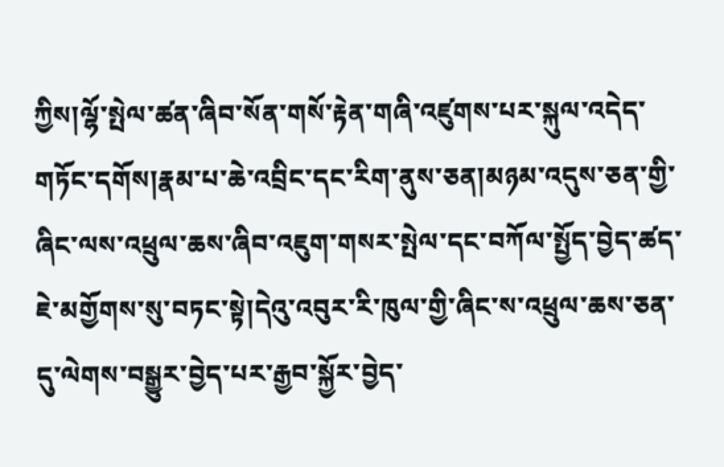ཀྱིས།ལྷོ་སྤེལ་ཚན་ཞིབ་སོན་གསོ་རྟེན་གཞི་འཛུགས་པར་སྐུལ་འདེད་གཏོང་དགོས།རྣམ་པ་ཆེ་འབྲིང་དང་རིག་ནུས་ཅན།མཉམ་འདུས་ཅན་གྱི་ཞིང་ལས་འཕྲུལ་ཆས་ཞིབ་འཇུག་གསར་སྤེལ་དང་བཀོལ་སྤྱོད་བྱེད་ཚད་ཇེ་མགྱོགས་སུ་བཏང་སྟེ།དེའུ་འབུར་རི་ཁུལ་གྱི་ཞིང་ས་འཕྲུལ་ཆས་ཅན་དུ་ལེགས་བསྒྱུར་བྱེད་པར་རྒྱབ་སྐྱོར་བྱེད་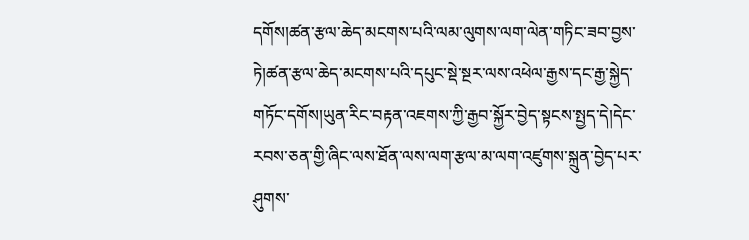དགོས།ཚན་རྩལ་ཆེད་མངགས་པའི་ལམ་ལུགས་ལག་ལེན་གཏིང་ཟབ་བྱས་ཏེ།ཚན་རྩལ་ཆེད་མངགས་པའི་དཔུང་སྡེ་སྔར་ལས་འཕེལ་རྒྱས་དང་རྒྱ་སྐྱེད་གཏོང་དགོས།ཡུན་རིང་བརྟན་འཇགས་ཀྱི་རྒྱབ་སྐྱོར་བྱེད་སྟངས་སྤྱད་དེ།དེང་རབས་ཅན་གྱི་ཞིང་ལས་ཐོན་ལས་ལག་རྩལ་མ་ལག་འཛུགས་སྐྲུན་བྱེད་པར་ཤུགས་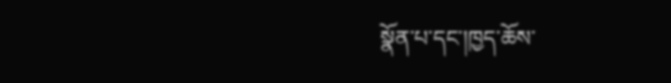སྣོན་པ་དང་།ཁྱད་ཆོས་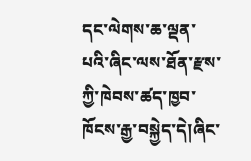དང་ལེགས་ཆ་ལྡན་པའི་ཞིང་ལས་ཐོན་རྫས་ཀྱི་ཁེབས་ཚད་ཁྱབ་ཁོངས་རྒྱ་བསྐྱེད་དེ།ཞིང་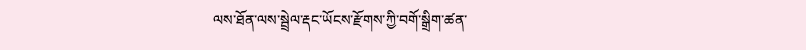ལས་ཐོན་ལས་སྦྲེལ་རྡང་ཡོངས་རྫོགས་ཀྱི་བགོ་སྒྲིག་ཚན་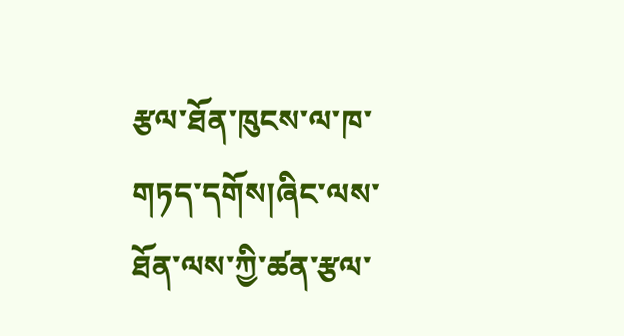རྩལ་ཐོན་ཁུངས་ལ་ཁ་གཏད་དགོས།ཞིང་ལས་ཐོན་ལས་ཀྱི་ཚན་རྩལ་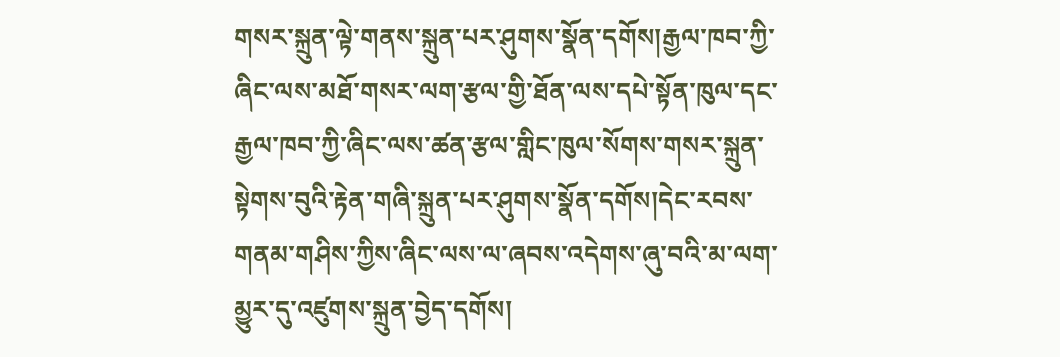གསར་སྐྲུན་ལྟེ་གནས་སྐྲུན་པར་ཤུགས་སྣོན་དགོས།རྒྱལ་ཁབ་ཀྱི་ཞིང་ལས་མཐོ་གསར་ལག་རྩལ་གྱི་ཐོན་ལས་དཔེ་སྟོན་ཁུལ་དང་རྒྱལ་ཁབ་ཀྱི་ཞིང་ལས་ཚན་རྩལ་གླིང་ཁུལ་སོགས་གསར་སྐྲུན་སྟེགས་བུའི་རྟེན་གཞི་སྐྲུན་པར་ཤུགས་སྣོན་དགོས།དེང་རབས་གནམ་གཤིས་ཀྱིས་ཞིང་ལས་ལ་ཞབས་འདེགས་ཞུ་བའི་མ་ལག་མྱུར་དུ་འཛུགས་སྐྲུན་བྱེད་དགོས།